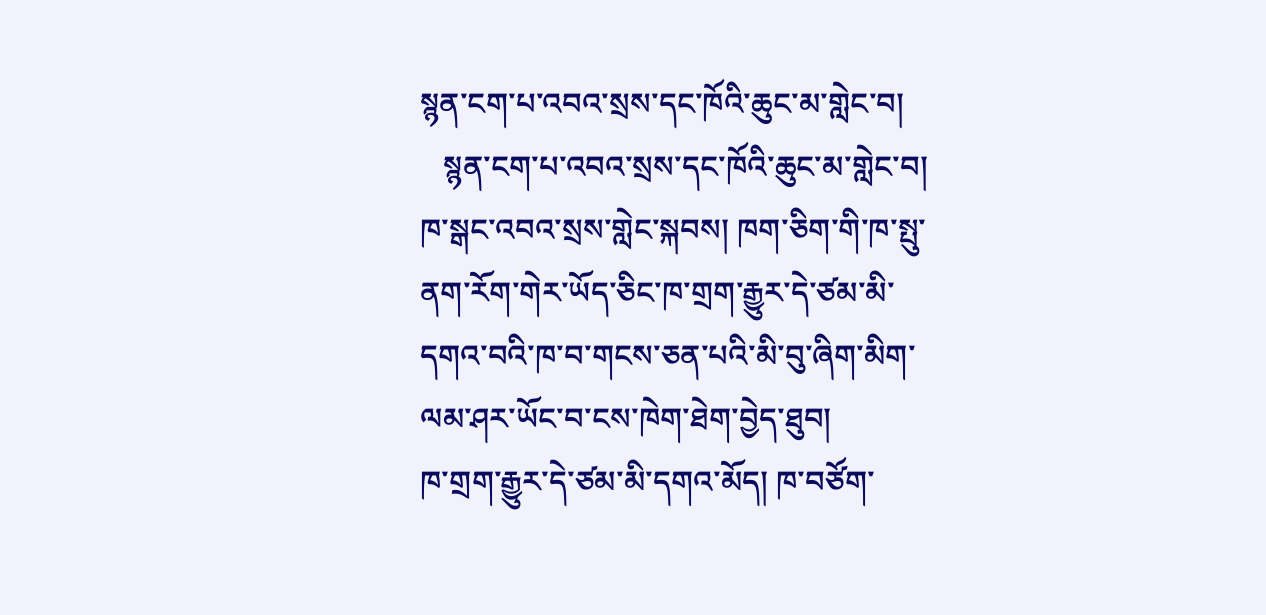སྙན་ངག་པ་འབའ་སྲས་དང་ཁོའི་ཆུང་མ་གླེང་བ།
   སྙན་ངག་པ་འབའ་སྲས་དང་ཁོའི་ཆུང་མ་གླེང་བ།
ཁ་སྒང་འབའ་སྲས་གླེང་སྐབས། ཁག་ཅིག་གི་ཁ་སྤུ་ནག་རོག་གེར་ཡོད་ཅིང་ཁ་གྲག་རྒྱུར་དེ་ཙམ་མི་དགའ་བའི་ཁ་བ་གངས་ཅན་པའི་མི་བུ་ཞིག་མིག་ལམ་ཤར་ཡོང་བ་ངས་ཁེག་ཐེག་བྱེད་ཐུབ།
ཁ་གྲག་རྒྱུར་དེ་ཙམ་མི་དགའ་མོད། ཁ་བཙོག་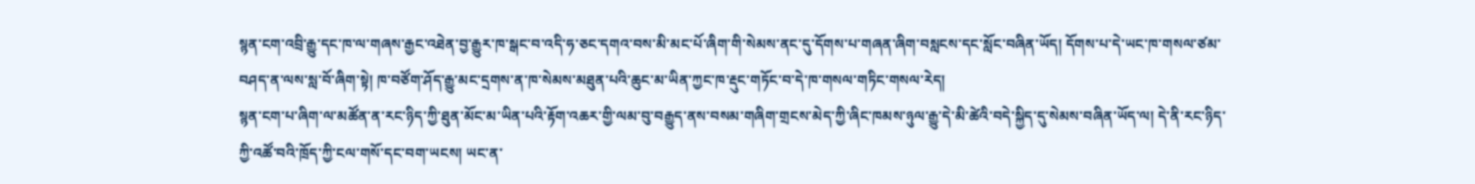སྙན་ངག་འབྲི་རྒྱུ་དང་ཁ་ལ་གཞས་རྒྱང་འཐེན་བྱ་རྒྱུར་ཁ་སྒང་བ་འདི་ཧ་ཅང་དགའ་བས་མི་མང་པོ་ཞིག་གི་སེམས་ནང་དུ་དོགས་པ་གཞན་ཞིག་བསླངས་དང་སློང་བཞིན་ཡོད། དོགས་པ་དེ་ཡང་ཁ་གསལ་ཙམ་བཤད་ན་ལས་སླ་བོ་ཞིག་སྟེ། ཁ་བཙོག་ཤོད་རྒྱུ་མང་དྲགས་ན་ཁ་སེམས་མཐུན་པའི་ཆུང་མ་ཡིན་ཀྱང་ཁ་རྡུང་གཏོང་བ་དེ་ཁ་གསལ་གཏིང་གསལ་རེད།
སྙན་ངག་པ་ཞིག་ལ་མཚོན་ན་རང་ཉིད་ཀྱི་ཐུན་མོང་མ་ཡིན་པའི་རྟོག་འཆར་གྱི་ལམ་བུ་བརྒྱུད་ནས་བསམ་གཞིག་གྲངས་མེད་ཀྱི་ཞིང་ཁམས་ཉུལ་རྒྱུ་དེ་མི་ཚེའི་བདེ་སྐྱིད་དུ་སེམས་བཞིན་ཡོད་ལ། དེ་ནི་རང་ཉིད་ཀྱི་འཚོ་བའི་ཁྲོད་ཀྱི་ངལ་གསོ་དང་བག་ཡངས། ཡང་ན་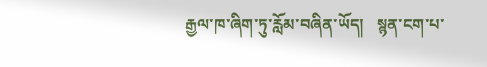རྒྱལ་ཁ་ཞིག་ཏུ་རློམ་བཞིན་ཡོད།   སྙན་ངག་པ་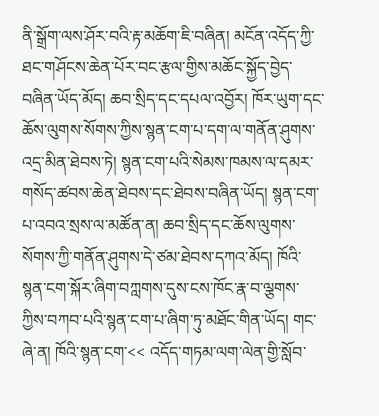ནི་སྒྲོག་ལས་ཤོར་བའི་རྟ་མཆོག་ཇི་བཞིན། མངོན་འདོད་ཀྱི་ཐང་གཤོངས་ཆེན་པོར་བང་རྩལ་གྱིས་མཆོང་སྐྱོད་བྱེད་བཞིན་ཡོད་མོད། ཆབ་སྲིད་དང་དཔལ་འབྱོར། ཁོར་ཡུག་དང་ཆོས་ལུགས་སོགས་ཀྱིས་སྙན་ངག་པ་དག་ལ་གནོན་ཤུགས་འདྲ་མིན་ཐེབས་ཏེ། སྙན་ངག་པའི་སེམས་ཁམས་ལ་དམར་གསོད་ཚབས་ཆེན་ཐེབས་དང་ཐེབས་བཞིན་ཡོད། སྙན་ངག་པ་འབའ་སྲས་ལ་མཚོན་ན། ཆབ་སྲིད་དང་ཆོས་ལུགས་སོགས་ཀྱི་གནོན་ཤུགས་དེ་ཙམ་ཐེབས་དཀའ་མོད། ཁོའི་སྙན་ངག་སྐོར་ཞིག་བཀླགས་དུས་ངས་ཁོང་རྣ་བ་ལྕགས་ཀྱིས་བཀབ་པའི་སྙན་ངག་པ་ཞིག་ཏུ་མཐོང་གིན་ཡོད། གང་ཞེ་ན། ཁོའི་སྙན་ངག་<< འདོད་གཏམ་ལག་ལེན་གྱི་སློབ་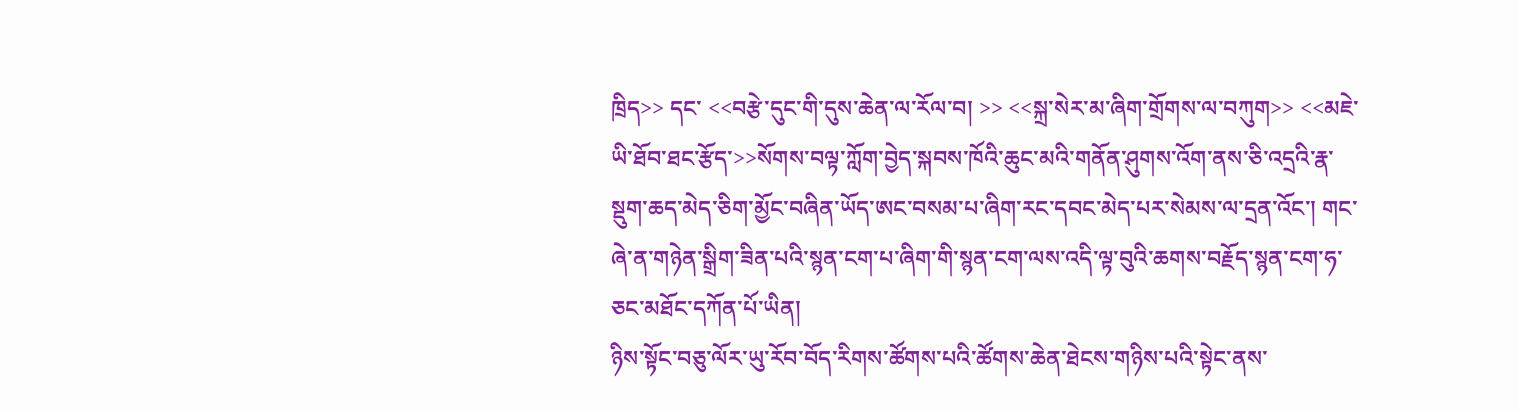ཁྲིད>> དང་ <<བརྩེ་དུང་གི་དུས་ཆེན་ལ་རོལ་བ། >> <<སྐྲ་སེར་མ་ཞིག་གྲོགས་ལ་བཀུག>> <<མཇེ་ཡི་ཐོབ་ཐང་རྩོད་>>སོགས་བལྟ་ཀློག་བྱེད་སྐབས་ཁོའི་ཆུང་མའི་གནོན་ཤུགས་འོག་ནས་ཅི་འདྲའི་རྣ་སྡུག་ཆད་མེད་ཅིག་མྱོང་བཞིན་ཡོད་ཨང་བསམ་པ་ཞིག་རང་དབང་མེད་པར་སེམས་ལ་དྲན་འོང་། གང་ཞེ་ན་གཉེན་སྒྲིག་ཟིན་པའི་སྙན་ངག་པ་ཞིག་གི་སྙན་ངག་ལས་འདི་ལྟ་བུའི་ཆགས་བརྗོད་སྙན་ངག་ཧ་ཅང་མཐོང་དཀོན་པོ་ཡིན།
ཉིས་སྟོང་བཅུ་ལོར་ཡུ་རོབ་བོད་རིགས་ཚོགས་པའི་ཚོགས་ཆེན་ཐེངས་གཉིས་པའི་སྟེང་ནས་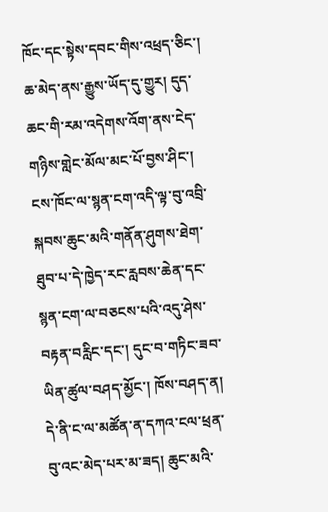ཁོང་དང་སྟེས་དབང་གིས་འཕྲད་ཅིང་། ཆ་མེད་ནས་རྒྱུས་ཡོད་དུ་གྱུར། དུད་ཆང་གི་རམ་འདེགས་འོག་ནས་ངེད་གཉིས་གླེང་མོལ་མང་པོ་བྱས་ཤིང་། ངས་ཁོང་ལ་སྙན་ངག་འདི་ལྟ་བུ་འབྲི་སྐབས་ཆུང་མའི་གནོན་ཤུགས་ཐེག་ཐུབ་པ་དེ་ཁྱེད་རང་རླབས་ཆེན་དང་སྙན་ངག་ལ་བཅངས་པའི་འདུ་ཤེས་བརྟན་བརླིང་དང་། དུང་བ་གཏིང་ཟབ་ཡིན་ཚུལ་བཤད་མྱོང་། ཁོས་བཤད་ན། དེ་ནི་ང་ལ་མཚོན་ན་དཀའ་ངལ་ཕྲན་བུ་འང་མེད་པར་མ་ཟད། ཆུང་མའི་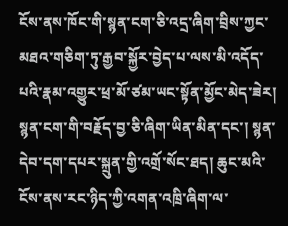ངོས་ནས་ཁོང་གི་སྙན་ངག་ཅི་འདྲ་ཞིག་བྲིས་ཀྱང་མཐའ་གཅིག་ཏུ་རྒྱབ་སྐྱོར་བྱེད་པ་ལས་མི་འདོད་པའི་རྣམ་འགྱུར་ཕྲ་མོ་ཙམ་ཡང་སྟོན་མྱོང་མེད་ཟེར། སྙན་ངག་གི་བརྗོད་བྱ་ཅི་ཞིག་ཡིན་མིན་དང་། སྙན་དེབ་དག་དཔར་སྐྲུན་གྱི་འགྲོ་སོང་ཐད། ཆུང་མའི་ངོས་ནས་རང་ཉིད་ཀྱི་འགན་འཁྲི་ཞིག་ལ་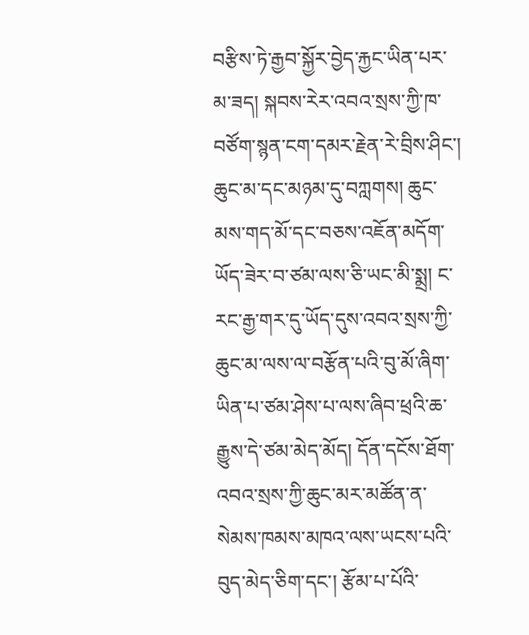བརྩིས་ཏེ་རྒྱབ་སྐྱོར་བྱེད་རྐྱང་ཡིན་པར་མ་ཟད། སྐབས་རེར་འབའ་སྲས་ཀྱི་ཁ་བཙོག་སྙན་ངག་དམར་རྗེན་རེ་བྲིས་ཤིང་། ཆུང་མ་དང་མཉམ་དུ་བཀླགས། ཆུང་མས་གད་མོ་དང་བཅས་འཇོན་མདོག་ཡོད་ཟེར་བ་ཙམ་ལས་ཅི་ཡང་མི་སྨྲ། ང་རང་རྒྱ་གར་དུ་ཡོད་དུས་འབའ་སྲས་ཀྱི་ཆུང་མ་ལས་ལ་བརྩོན་པའི་བུ་མོ་ཞིག་ཡིན་པ་ཙམ་ཤེས་པ་ལས་ཞིབ་ཕྲའི་ཆ་རྒྱུས་དེ་ཙམ་མེད་མོད། དོན་དངོས་ཐོག་འབའ་སྲས་ཀྱི་ཆུང་མར་མཚོན་ན་སེམས་ཁམས་མཁའ་ལས་ཡངས་པའི་བུད་མེད་ཅིག་དང་། རྩོམ་པ་པོའི་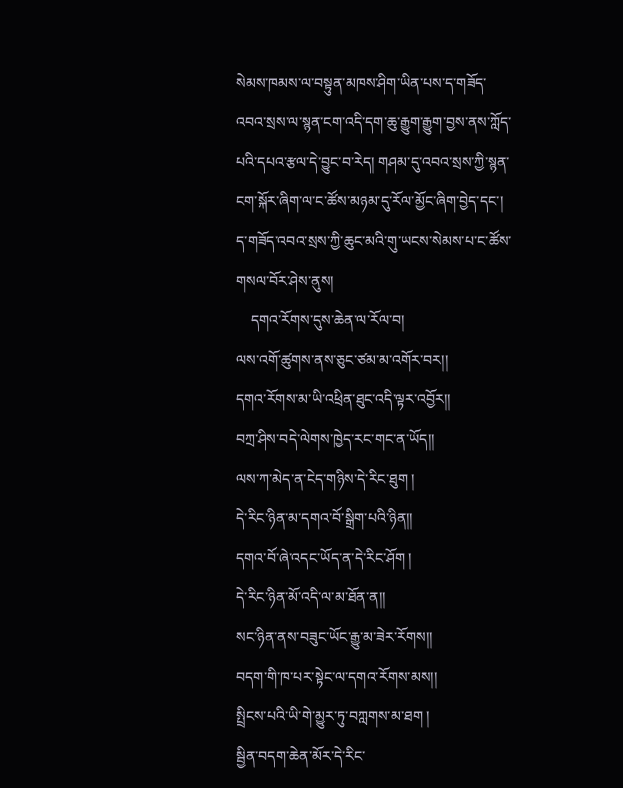སེམས་ཁམས་ལ་བསྟུན་མཁས་ཤིག་ཡིན་པས་ད་གཟོད་འབའ་སྲས་ལ་སྙན་ངག་འདི་དག་ཆུ་རྒྱུག་རྒྱུག་བྱས་ནས་ཀློད་པའི་དཔའ་རྩལ་དེ་བྱུང་བ་རེད། གཤམ་དུ་འབའ་སྲས་ཀྱི་སྙན་ངག་སྐོར་ཞིག་ལ་ང་ཚོས་མཉམ་དུ་རོལ་མྱོང་ཞིག་བྱེད་དང་། ད་གཟོད་འབའ་སྲས་ཀྱི་ཆུང་མའི་གུ་ཡངས་སེམས་པ་ང་ཚོས་གསལ་བོར་ཤེས་ནུས།
    དགའ་རོགས་དུས་ཆེན་ལ་རོལ་བ།
ལས་འགོ་ཚུགས་ནས་ཅུང་ཙམ་མ་འགོར་བར།།
དགའ་རོགས་མ་ཡི་འཕྲིན་ཐུང་འདི་ལྟར་འབྱོར།།
བཀྲ་ཤིས་བདེ་ལེགས་ཁྱེད་རང་གང་ན་ཡོད།།
ལས་ཀ་མེད་ན་ངེད་གཉིས་དེ་རིང་ཐུག །
དེ་རིང་ཉིན་མ་དགའ་བོ་སྒྲིག་པའི་ཉིན།།
དགའ་བོ་ཞེ་འདང་ཡོད་ན་དེ་རིང་ཤོག །
དེ་རིང་ཉིན་མོ་འདི་ལ་མ་ཐོན་ན།།
སང་ཉིན་ནས་བཟུང་ཡོང་རྒྱུ་མ་ཟེར་རོགས།།
བདག་གི་ཁ་པར་སྟེང་ལ་དགའ་རོགས་མས།།
སྤྲིངས་པའི་ཡི་གེ་མྱུར་ཏུ་བཀླགས་མ་ཐག །
སྦྱིན་བདག་ཆེན་མོར་དེ་རིང་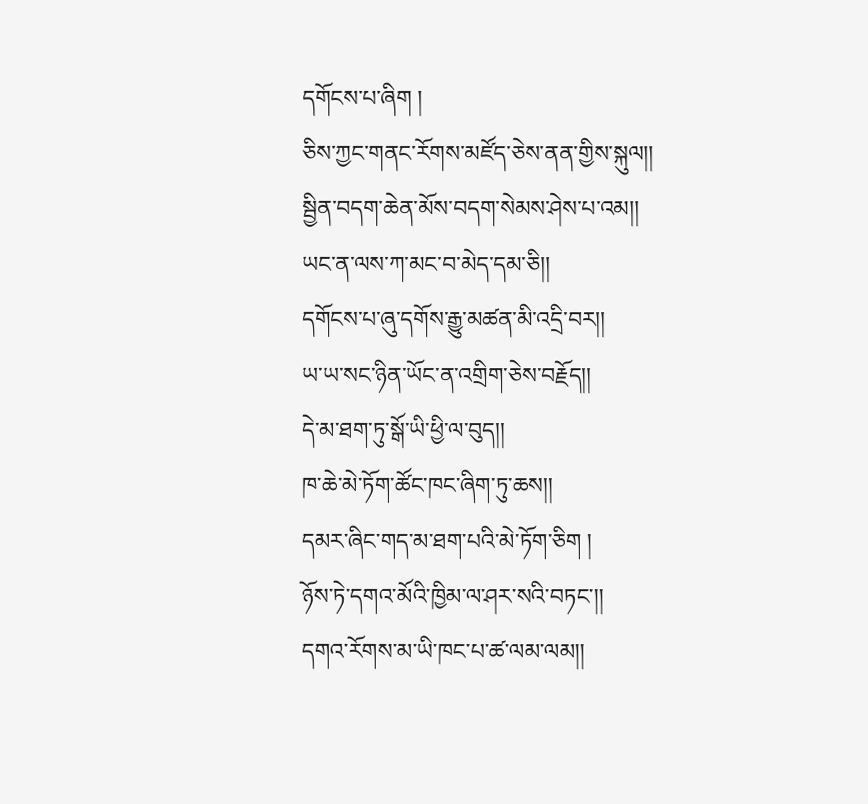དགོངས་པ་ཞིག །
ཅིས་ཀྱང་གནང་རོགས་མཛོད་ཅེས་ནན་གྱིས་སྐུལ།།
སྦྱིན་བདག་ཆེན་མོས་བདག་སེམས་ཤེས་པ་འམ།།
ཡང་ན་ལས་ཀ་མང་བ་མེད་དམ་ཅི།།
དགོངས་པ་ཞུ་དགོས་རྒྱུ་མཚན་མི་འདྲི་བར།།
ཡ་ཡ་སང་ཉིན་ཡོང་ན་འགྲིག་ཅེས་བརྗོད།།
དེ་མ་ཐག་ཏུ་སྒོ་ཡི་ཕྱི་ལ་བུད།།
ཁ་ཆེ་མེ་ཏོག་ཚོང་ཁང་ཞིག་ཏུ་ཆས།།
དམར་ཞིང་གད་མ་ཐག་པའི་མེ་ཏོག་ཅིག །
ཉོས་ཏེ་དགའ་མོའི་ཁྱིམ་ལ་ཤར་སའི་བཏང་།།
དགའ་རོགས་མ་ཡི་ཁང་པ་ཚ་ལམ་ལམ།།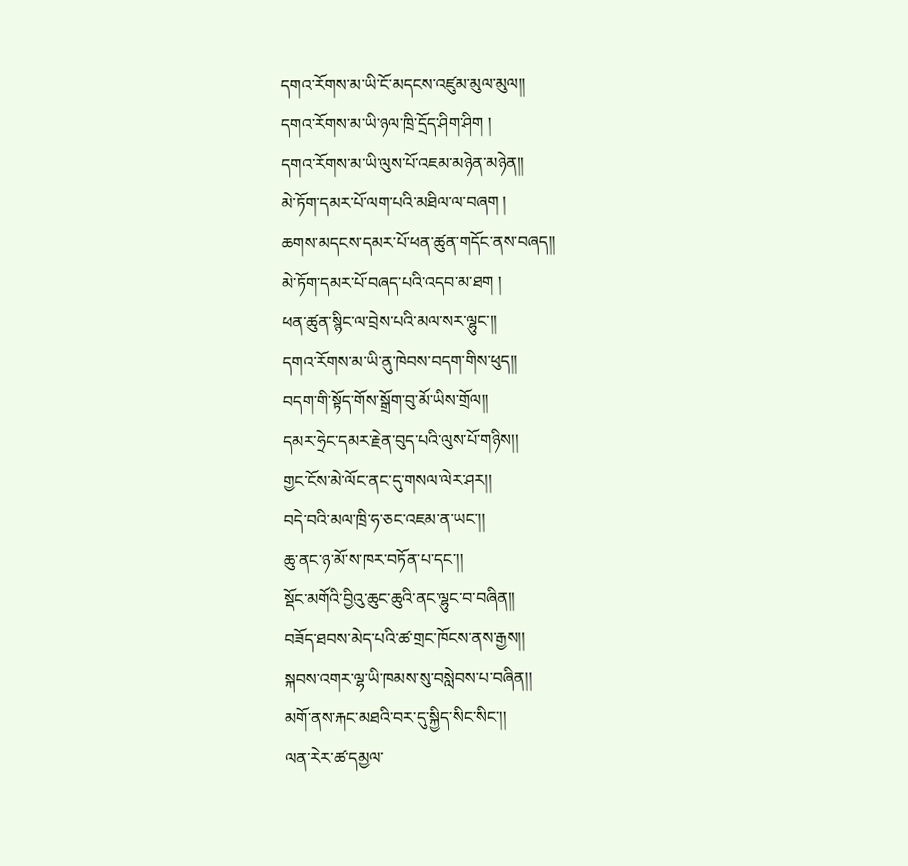དགའ་རོགས་མ་ཡི་ངོ་མདངས་འཛུམ་མུལ་མུལ།།
དགའ་རོགས་མ་ཡི་ཉལ་ཁྲི་དྲོད་ཤིག་ཤིག །
དགའ་རོགས་མ་ཡི་ལུས་པོ་འཇམ་མཉེན་མཉེན།།
མེ་ཏོག་དམར་པོ་ལག་པའི་མཐིལ་ལ་བཞག །
ཆགས་མདངས་དམར་པོ་ཕན་ཚུན་གདོང་ནས་བཞད།།
མེ་ཏོག་དམར་པོ་བཞད་པའི་འདབ་མ་ཐག །
ཕན་ཚུན་སྙིང་ལ་བྲེས་པའི་མལ་སར་ལྷུང་།།
དགའ་རོགས་མ་ཡི་ནུ་ཁེབས་བདག་གིས་ཕུད།།
བདག་གི་སྟོད་གོས་སྒྲོག་བུ་མོ་ཡིས་གྲོལ།།
དམར་ཧྲེང་དམར་རྗེན་བུད་པའི་ལུས་པོ་གཉིས།།
གྱང་ངོས་མེ་ལོང་ནང་དུ་གསལ་ལེར་ཤར།།
བདེ་བའི་མལ་ཁྲི་ཧ་ཅང་འཇམ་ན་ཡང་།།
ཆུ་ནང་ཉ་མོ་ས་ཁར་བཏོན་པ་དང་།།
སྡོང་མགོའི་བྱིའུ་ཆུང་ཆུའི་ནང་ལྷུང་བ་བཞིན།།
བཟོད་ཐབས་མེད་པའི་ཚ་གྲང་ཁོངས་ནས་རྒྱས།།
སྐབས་འགར་ལྷ་ཡི་ཁམས་སུ་བསླེབས་པ་བཞིན།།
མགོ་ནས་རྐང་མཐའི་བར་དུ་སྐྱིད་སིང་སིང་།།
ལན་རེར་ཚ་དམྱལ་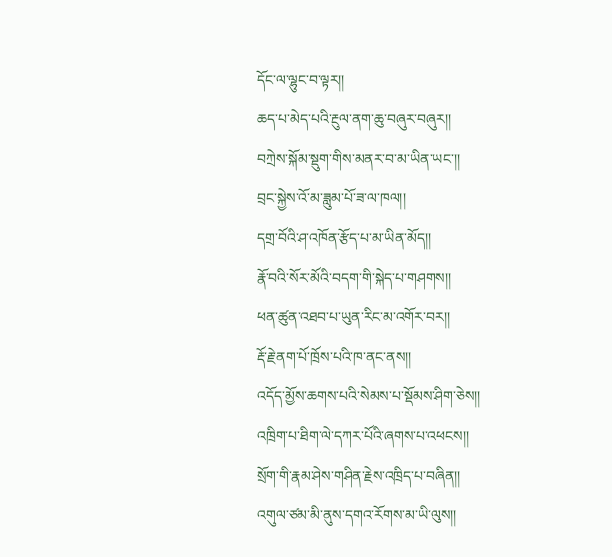དོང་ལ་ལྷུང་བ་ལྟར།།
ཆད་པ་མེད་པའི་རྔུལ་ནག་ཆུ་བཞུར་བཞུར།།
བཀྲེས་སྐོམ་སྡུག་གིས་མནར་བ་མ་ཡིན་ཡང་།།
བྲང་སྐྱེས་འོ་མ་ཟླུམ་པོ་ཟ་ལ་ཁལ།།
དགྲ་བོའི་ཤ་འཁོན་རྩོད་པ་མ་ཡིན་མོད།།
རྣོ་བའི་སོར་མོའི་བདག་གི་སྐེད་པ་གཤགས།།
ཕན་ཚུན་འཐབ་པ་ཡུན་རིང་མ་འགོར་བར།།
རྡོ་རྗེ་ནག་པོ་ཁྲོས་པའི་ཁ་ནང་ནས།།
འདོད་མྱོས་ཆགས་པའི་སེམས་པ་སྡོམས་ཤིག་ཅེས།།
འཁྲིག་པ་ཐིག་ལེ་དཀར་པོའི་ཞགས་པ་འཕངས།།
སྲོག་གི་རྣམ་ཤེས་གཤིན་རྗེས་འཁྲིད་པ་བཞིན།།
འགུལ་ཙམ་མི་ནུས་དགའ་རོགས་མ་ཡི་ལུས།།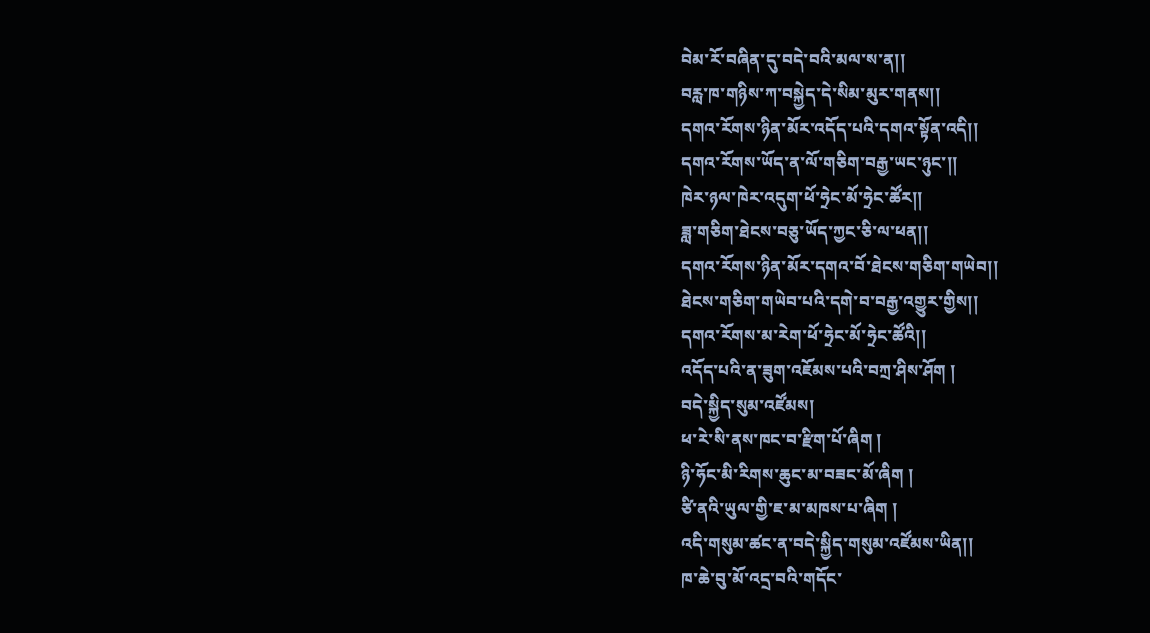བེམ་རོ་བཞིན་དུ་བདེ་བའི་མལ་ས་ན།།
བརླ་ཁ་གཉིས་ཀ་བསྐྱེད་དེ་སིམ་མུར་གནས།།
དགའ་རོགས་ཉིན་མོར་འདོད་པའི་དགའ་སྟོན་འདི།།
དགའ་རོགས་ཡོད་ན་ལོ་གཅིག་བརྒྱ་ཡང་ཉུང་།།
ཁེར་ཉལ་ཁེར་འདུག་ཕོ་ཧྲེང་མོ་ཧྲེང་ཚོར།།
ཟླ་གཅིག་ཐེངས་བཅུ་ཡོད་ཀྱང་ཅི་ལ་ཕན།།
དགའ་རོགས་ཉིན་མོར་དགའ་བོ་ཐེངས་གཅིག་གཡེབ།།
ཐེངས་གཅིག་གཡེབ་པའི་དགེ་བ་བརྒྱ་འགྱུར་གྱིས།།
དགའ་རོགས་མ་རེག་ཕོ་ཧྲེང་མོ་ཧྲེང་ཚོའི།།
འདོད་པའི་ན་ཟུག་འཇོམས་པའི་བཀྲ་ཤིས་ཤོག །
བདེ་སྐྱིད་སུམ་འཛོམས།
ཕ་རེ་སི་ནས་ཁང་བ་རྫིག་པོ་ཞིག །
ཉི་ཧོང་མི་རིགས་ཆུང་མ་བཟང་མོ་ཞིག །
ཙི་ནའི་ཡུལ་གྱི་ཇ་མ་མཁས་པ་ཞིག །
འདི་གསུམ་ཚང་ན་བདེ་སྐྱིད་གསུམ་འཛོམས་ཡིན།།
ཁ་ཆེ་བུ་མོ་འདྲ་བའི་གདོང་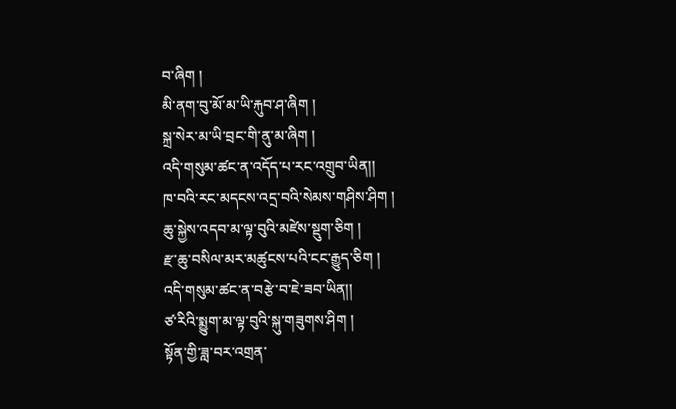བ་ཞིག །
མི་ནག་བུ་མོ་མ་ཡི་རྐུབ་ཤ་ཞིག །
སྐྲ་སེར་མ་ཡི་བྲང་གི་ནུ་མ་ཞིག །
འདི་གསུམ་ཚང་ན་འདོད་པ་རང་འགྲུབ་ཡིན།།
ཁ་བའི་རང་མདངས་འདྲ་བའི་སེམས་གཤིས་ཤིག །
ཆུ་སྐྱེས་འདབ་མ་ལྟ་བུའི་མཛེས་སྡུག་ཅིག །
རྫ་ཆུ་བསིལ་མར་མཚུངས་པའི་ངང་རྒྱུད་ཅིག །
འདི་གསུམ་ཚང་ན་བརྩེ་བ་ཇེ་ཟབ་ཡིན།།
ཙ་རིའི་སྨྱུག་མ་ལྟ་བུའི་སྐུ་གཟུགས་ཤིག །
སྟོན་གྱི་ཟླ་བར་འགྲན་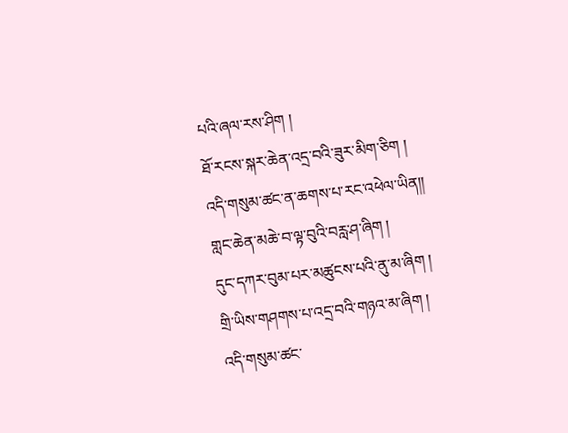པའི་ཞལ་རས་ཤིག །
ཐོ་རངས་སྐར་ཆེན་འདྲ་བའི་ཟུར་མིག་ཅིག །
འདི་གསུམ་ཚང་ན་ཆགས་པ་རང་འཕེལ་ཡིན།།
གླང་ཆེན་མཆེ་བ་ལྟ་བུའི་བརླ་ཤ་ཞིག །
དུང་དཀར་བུམ་པར་མཚུངས་པའི་ནུ་མ་ཞིག །
གྲི་ཡིས་གཤགས་པ་འདྲ་བའི་གཉའ་མ་ཞིག །
འདི་གསུམ་ཚང་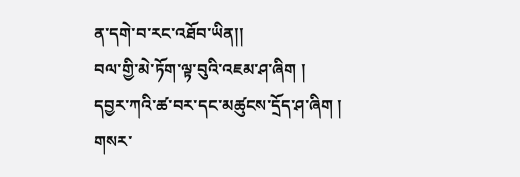ན་དགེ་བ་རང་འཐོབ་ཡིན།།
བལ་གྱི་མེ་ཏོག་ལྟ་བུའི་འཇམ་ཤ་ཞིག །
དབྱར་ཀའི་ཚ་བར་དང་མཚུངས་དྲོད་ཤ་ཞིག །
གསར་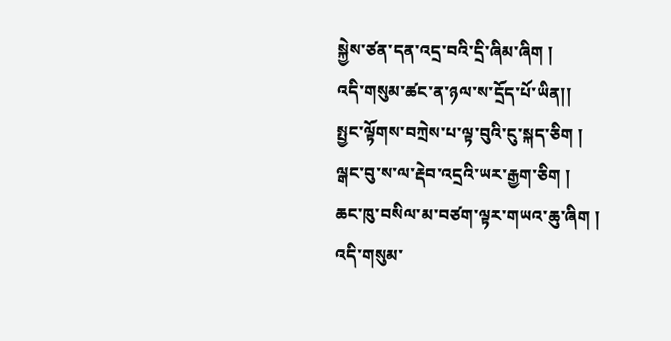སྐྱེས་ཙན་དན་འདྲ་བའི་དྲི་ཞིམ་ཞིག །
འདི་གསུམ་ཚང་ན་ཉལ་ས་དྲོད་པོ་ཡིན།།
སྤྱང་ལྟོགས་བཀྲེས་པ་ལྟ་བུའི་ངུ་སྐད་ཅིག །
ལྒང་བུ་ས་ལ་རྡེབ་འདྲའི་ཡར་རྒྱག་ཅིག །
ཆང་ཁུ་བསིལ་མ་བཙག་ལྟར་གཡའ་ཆུ་ཞིག །
འདི་གསུམ་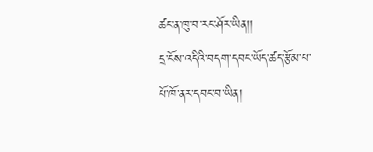ཚང་ན་ཁུ་བ་རང་ཤོར་ཡིན།།
དྲ་ངོས་འདིའི་བདག་དབང་ཡོད་ཚད་རྩོམ་པ་པོ་ཁོ་ནར་དབང་བ་ཡིན།